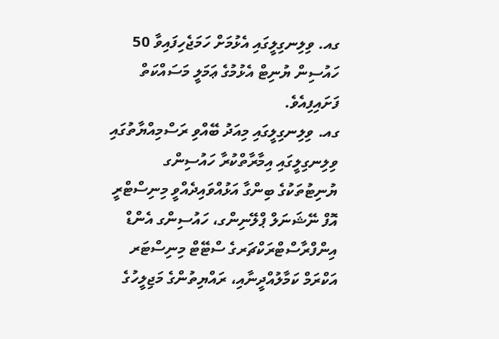ގއ. ވިލިނގިލީގައި އެޅުމަށް ހަމަޖެހިފައިވާ 50 ހައުސިން ޔުނިޓް އެޅުމުގެ ޢަމަލީ މަސައްކަތް ފަށައިފިއެވެ.
ގއ. ވިލިނގިލީގައި މިއަދު ބޭއްވި ރަސްމިއްޔާތުގައި ވިލިނގިލީގައި އިމާރާތްކުރާ ހައުސިންގ ޔުނިޓުތަކުގެ ބިންގާ އަޅުއްވައިދެއްވީ މިނިސްޓްރީ އޮފް ނޭޝަނަލް ޕްލޭނިންގ، ހައުސިންގ އެންޑް އިންފްރާސްޓްރަކްޗަރގެ ސްޓޭޓް މިނިސްޓަރ އަކްރަމް ކަމާލުއްދީނާއި، ރައްޔިތުންގެ މަޖިލީހުގެ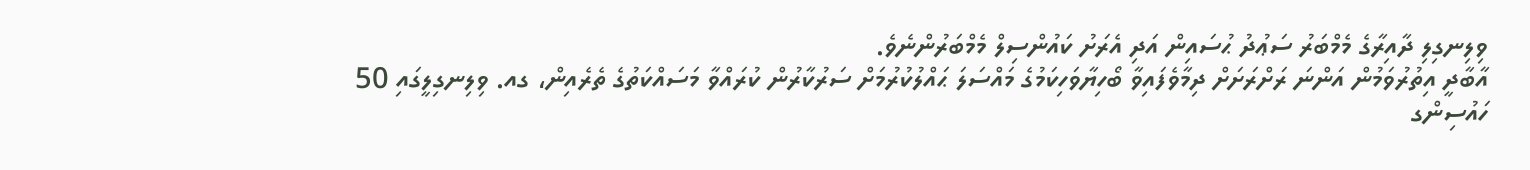ވިލިނގިލި ދާއިރާގެ މެމްބަރު ސަޢުދު ޙުސައިން އަދި އެރަށު ކައުންސިލް މެމްބަރުންނެވެ.
އާބާދީ އިތުރުވަމުން އަންނަ ރަށްރަށަށް ދިމާވެފައިވާ ބޯހިޔާވަހިކަމުގެ މައްސަލަ ޙައްލުކުރުމަށް ސަރުކާރުން ކުރައްވާ މަސައްކަތުގެ ތެރެއިން، ގއ. ވިލިނގިލީގައި 50 ހައުސިންގ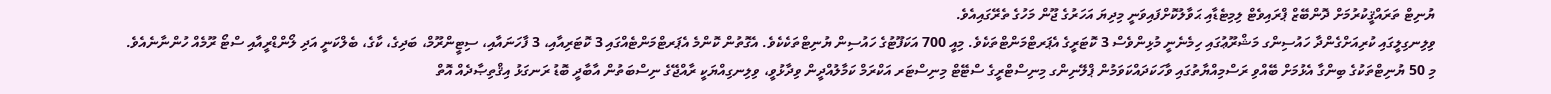ޔުނިޓް ތަރައްޤީކުރުމަށް ދޮންބޭޒް ޕްރައިވެޓް ލިމިޓެޑާއި ޙަވާލުކޮށްފައިވަނީ މިދިޔަ އަހަރުގެ ޖޫން މަހުގެ ތެރޭގައިއެވެ.
ވިލިނގިލީގައި ކުރިއަށްގެންދާ ހައުސިންގ މަޝްރޫޢުގައި ހިމެނެނީ މުޅިންވެސް 3 ކޮޓަރީގެ އެޕަރޓްމަންޓްތަކެވެ. މިއީ 700 އަކަފޫޓުގެ ހައުސިން ޔުނިޓްތަކެކެވެ. އެގޮތުން ކޮންމެ އެޕަރޓްމަންޓެއްގައި 3 ކޮޓަރިއާއި، 3 ފާހަނައާއި، ސިޓީންރޫމް، ބަދިގެ، ކާގެ، ބެލްކަނީ އަދި ލޯންޑްރީއާއި ސްޓޯ ރޫމެއް ހުންނާނެއެވެ.
މި 50 ޔުނިޓްތަކުގެ ބިންގާ އެޅުމަށް ބޭއްވި ރަސްމިއްޔާތުގައި ވާހަކަދައްކަވަމުން ޕްލޭނިންގ މިނިސްޓްރީގެ ސްޓޭޓް މިނިސްޓަރ އަކްރަމް ކަމާލުއްދީން ވިދާޅުވީ، ވިލިނގިއްޔަކީ ރާއްޖޭގެ ނިސްބަތުން އާބާދީ ބޮޑު ރަނގަޅު އިޤްތިޞާދެއް އޮތް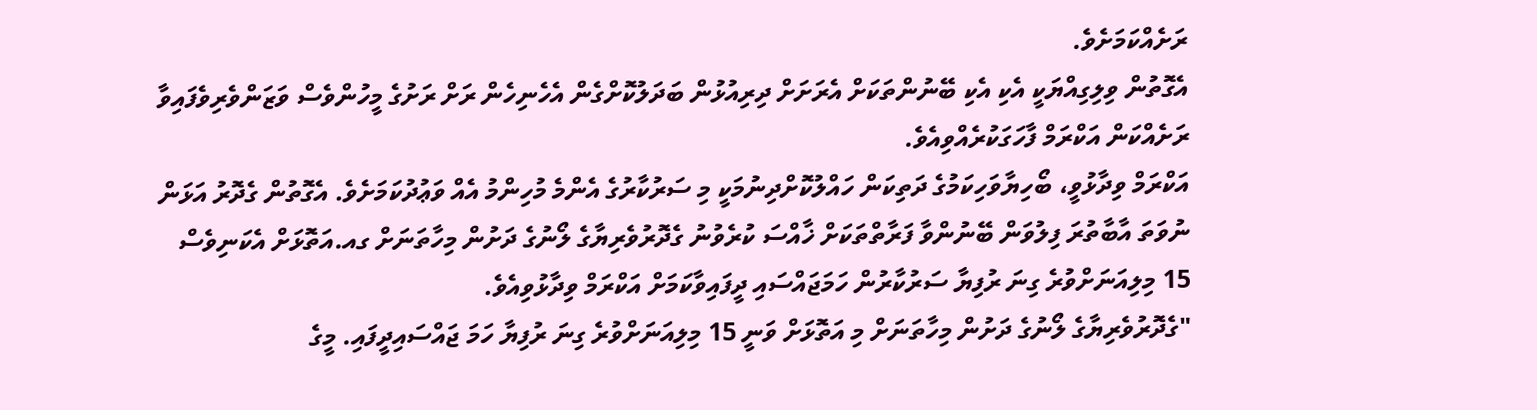ރަށެއްކަމަށެވެ.
އެގޮތުން ވިލިގިއްޔަކީ އެކި އެކި ބޭނުންތަކަށް އެރަށަށް ދިރިއުޅުން ބަދަލުކޮށްގެން އެހެނިހެން ރަށް ރަށުގެ މީހުންވެސް ވަޒަންވެރިވެފައިވާ ރަށެއްކަން އަކްރަމް ފާހަގަކުރެއްވިއެވެ.
އަކްރަމް ވިދާޅުވީ، ބޯހިޔާވަހިކަމުގެ ދަތިކަން ހައްލުކޮށްދިނުމަކީ މި ސަރުކާރުގެ އެންމެ މުހިންމު އެއް ވަޢުދުކަމަށެވެ. އެގޮތުން ގެދޮރު އަޅަން ނުވަތަ އާބާތުރަ ފިލުވަން ބޭނުންވާ ފަރާތްތަކަށް ޚާއްސަ ކުރެވުނު ގެދޮރުވެރިޔާގެ ލޯނުގެ ދަށުން މިހާތަނަށް ގއ.އަތޮޅަށް އެކަނިވެސް 15 މިލިއަނަށްވުރެ ގިނަ ރުފިޔާ ސަރުކާރުން ހަމަޖައްސައި ދީފައިވާކަމަށް އަކްރަމް ވިދާޅުވިއެވެ.
"ގެދޮރުވެރިޔާގެ ލޯނުގެ ދަށުން މިހާތަނަށް މި އަތޮޅަށް ވަނީ 15 މިލިއަނަށްވުރެ ގިނަ ރުފިޔާ ހަމަ ޖައްސައިދީފައި. މީގެ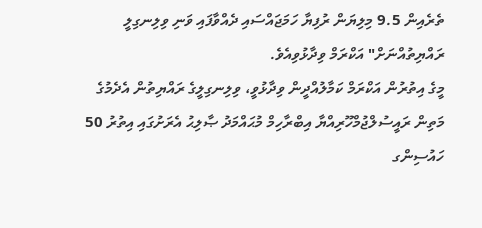ތެރެއިން 9.5 މިލިޔަން ރުފިޔާ ހަމަޖައްސައި ދެއްވާފައި ވަނި ވިލިނގިލީ ރައްޔިތުއްނަށް" އަކްރަމް ވިދާޅުވިއެވެ.
މީގެ އިތުރުން އަކްރަމް ކަމާލުއްދީން ވިދާޅުވީ، ވިލިނގިލީގެ ރައްޔިތުން އެދެމުގެ މަތިން ރައީސުލްޖުމްހޫރިއްޔާ އިބްރާހިމް މުޙައްމަދު ޞާލިޙު އެރަށުގައި އިތުރު 50 ހައުސިންގ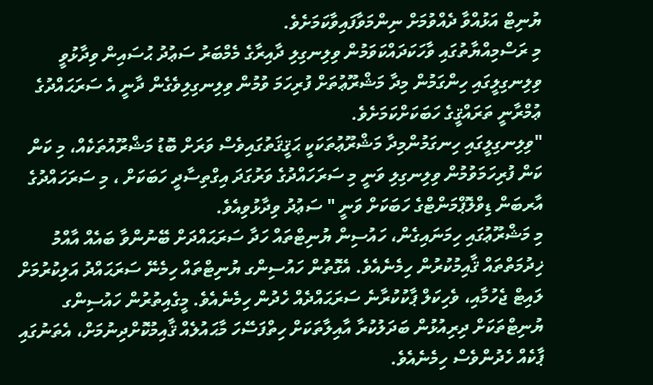ޔުނިޓް އަޅުއްވާ ދެއްވުމަށް ނިންމަވާފައިވާކަމަށެވެ.
މި ރަސްމިއްޔާތުގައި ވާހަކަދައްކަވަމުން ވިލިނގިލި ދާއިރާގެ މެމްބަރު ސަޢުދު ޙުސައިން ވިދާޅުވީ ވިލިނގިލީގައި ހިންގަމުން މިދާ މަޝްރޫޢުތަށް ފުރިހަމަ ވުމުން ވިލިނގިލިވެގެން ދާނީ އެ ސަރަޙައްދުގެ ޢުމްރާނީ ތަރައްޤީގެ ހަބަކަށްކަމަށެވެ.
"ވިލިނގިލީގައި ހިނގަމުންމިދާ މަޝްރޫޢުތަކަކީ ޙަޤީޤަތުގައިވެސް ވަރަށް ބޮޑު މަޝްރޫއުތަކެއް، މި ކަން ކަން ފުރިހަމަވުމުން ވިލިނގިލި ވަނީ މި ސަރަހައްދުގެ ވަރުގަދަ އިގްތިސާދީ ހަބަކަށް ، މި ސަރަހައްދުގެ އާރބަން ޑިވްލޮޕްމަންޓްގެ ހަބަކަށް ވަނީ " ސަޢުދު ވިދާޅުވިއެވެ.
މި މަޝްރޫޢުގައި ހިމަނައިގެން، ހައުސިން ޔުނިޓްތައް ހަދާ ސަރަޙައްދަށް ބޭނުންވާ ބައެއް އާއްމު ޚިދުމަތްތައް ޤާއިމުކުރުން ހިމެނެއެވެ. އެގޮތުން ހައުސިންގ ޔުނިޓްތައް ހިމެނޭ ސަރަޙައްދު އަލިކުރުމަށް ލައިޓް ޖެހުމާއި، ވެހިކަލް ޕާކުކުރާނެ ސަރަޙައްދެއް ހެދުން ހިމެނެއެވެ. މީގެއިތުރުން ހައުސިންގ ޔުނިޓްތަކަށް ދިރިއުޅުން ބަދަލުކުރާ އާއިލާތަކަށް ހިތްފަސޭހަ މާޙައުލެއް ޤާއިމުކޮށްދިނުމަށް، އެތަނުގައި ޕާކެއް ހެދުންވެސް ހިމެނެއެވެ.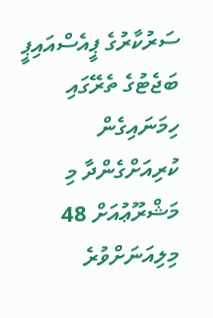ސަރުކާރުގެ ޕީއެސްއައިޕީ ބަޖެޓުގެ ތެރޭގައި ހިމަނައިގެން ކުރިއަށްގެންދާ މި މަޝްރޫޢުއަށް 48 މިލިއަނަށްވުރެ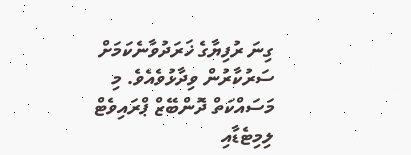ގިނަ ރުފިޔާގެ ޚަރަދުވާނެކަމަށް ސަރުކާރުން ވިދާޅުވެއެވެ. މި މަސައްކަތް ދޮންބޭޒް ޕްރައިވެޓް ލިމިޓެޑާއި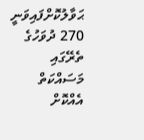ޙަވާލުކޮށްފައިވަނީ 270 ދުވަހުގެ ތެރޭގައި މަސައްކަތް އެއްކޮށް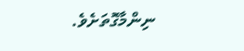ނިންމާގޮތަށެވެ.